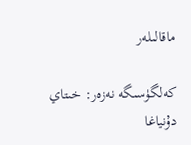ماقالىلەر

كەلگۈسىگە نەزەر: خىتاي دۇنياغا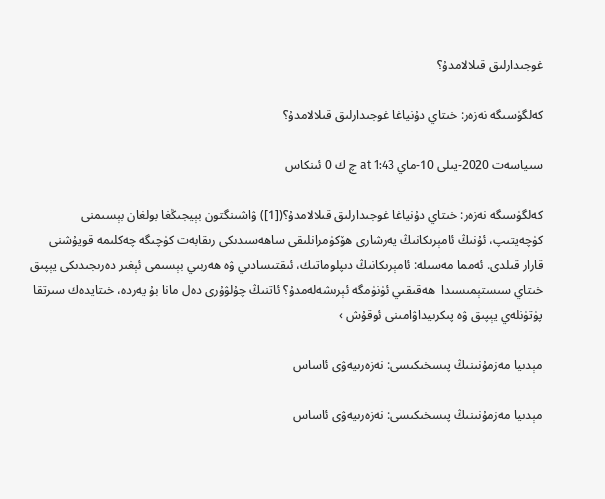غوجىدارلىق قىلالامدۇ؟

كەلگۈسىگە نەزەر: خىتاي دۇنياغا غوجىدارلىق قىلالامدۇ؟

سىياسەت 2020-يىلى 10-ماي at 1:43 چ ك 0 ئىنكاس

كەلگۈسىگە نەزەر: خىتاي دۇنياغا غوجىدارلىق قىلالامدۇ؟([1]) ۋاشىنگتون بېيجىڭغا بولغان بېسىمنى كۈچەيتىپ، ئۇنىڭ ئامېرىكانىڭ يەرشارى ھۆكۈمرانلىقى ساھەسىدىكى رىقابەت كۈچىگە چەكلىمە قويۇشنى قارار قىلدى. ئەمما مەسىلە: ئامېرىكانىڭ دىپلوماتىك، ئىقتىسادىي ۋە ھەربىي بېسىمى ئېغىر دەرىجىدىكى يېپىق خىتاي سىستېمىسىدا  ھەقىقىي ئۈنۈمگە ئېرىشەلەمدۇ؟ ئاتنىڭ چۇلۋۇرى دەل مانا بۇ يەردە، خىتايدەك سىرتقا پۈتۈنلەي يېپىق ۋە پىكرىيداۋامىنى ئوقۇش ›

مېدىيا مەزمۇنىنىڭ پىسخىكىسى: نەزەرىيەۋى ئاساس

مېدىيا مەزمۇنىنىڭ پىسخىكىسى: نەزەرىيەۋى ئاساس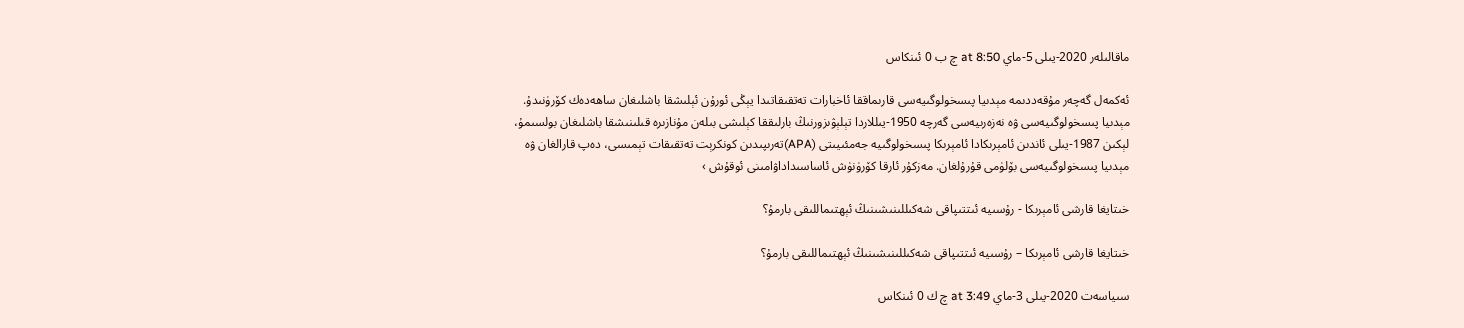ماقالىلەر 2020-يىلى 5-ماي at 8:50 چ ب 0 ئىنكاس

ئەكمەل گەچەر مۇقەددىمە مېدىيا پىسخولوگىيەسى قارىماققا ئاخبارات تەتقىقاتىدا يېڭى ئورۇن ئېلىشقا باشلىغان ساھەدەك كۆرۈنىدۇ. مېدىيا پىسخولوگىيەسى ۋە نەزەرىيەسى گەرچە 1950-يىللاردا تېلېۋىزورنىڭ بارلىققا كېلىشى بىلەن مۇنازىرە قىلىنىشقا باشلىغان بولسىمۇ، لېكىن 1987-يىلى ئاندىن ئامېرىكادا ئامېرىكا پىسخولوگىيە جەمئىيىتى (APA)تەرىپىدىن كونكرېت تەتقىقات تېمىسى، دەپ قارالغان ۋە مېدىيا پىسخولوگىيەسى بۆلۈمى قۇرۇلغان. مەزكۇر ئارقا كۆرۈنۈش ئاساسىداداۋامىنى ئوقۇش ›

خىتايغا قارشى ئامېرىكا - رۇسىيە ئىتتىپاقى شەكىللىنىشىنىڭ ئېھتىماللىقى بارمۇ؟

خىتايغا قارشى ئامېرىكا – رۇسىيە ئىتتىپاقى شەكىللىنىشىنىڭ ئېھتىماللىقى بارمۇ؟

سىياسەت 2020-يىلى 3-ماي at 3:49 چ ك 0 ئىنكاس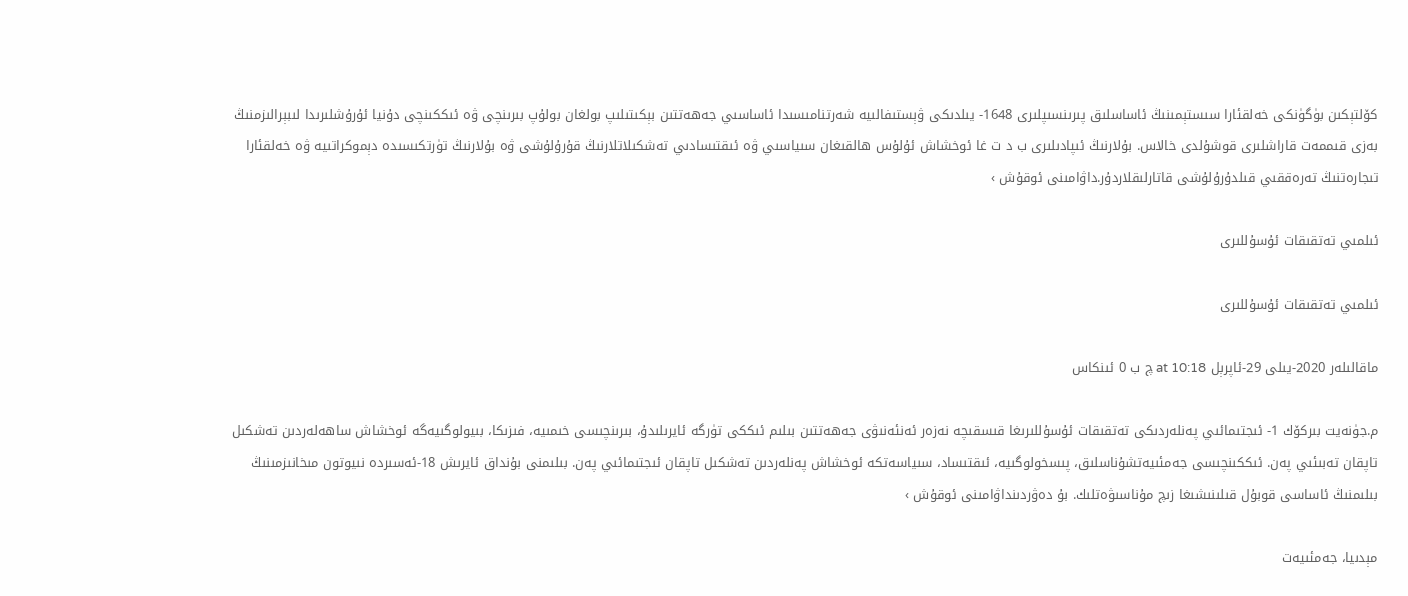كۆلتېكىن بۈگۈنكى خەلقئارا سىستېمىنىڭ ئاساسلىق پىرىنسىپلىرى 1648- يىلدىكى ۋېستىفالىيە شەرتنامىسىدا ئاساسىي جەھەتتىن بېكىتىلىپ بولغان بولۇپ بىرىنچى ۋە ئىككىنچى دۇنيا ئۇرۇشلىرىدا لىبېرالىزمنىڭ بەزى قىممەت قاراشلىرى قوشۇلدى خالاس. بۇلارنىڭ ئىپادىلىرى ب د ت غا ئوخشاش ئۇلۇس ھالقىغان سىياسىي ۋە ئىقتىسادىي تەشكىلاتلارنىڭ قۇرۇلۇشى ۋە بۇلارنىڭ تۈرتكىسىدە دېموكراتىيە ۋە خەلقئارا تىجارەتنىڭ تەرەققىي قىلدۇرۇلۇشى قاتارلىقلاردۇر.داۋامىنى ئوقۇش ›

ئىلمىي تەتقىقات ئۇسۇللىرى

ئىلمىي تەتقىقات ئۇسۇللىرى

ماقالىلەر 2020-يىلى 29-ئاپرېل at 10:18 چ ب 0 ئىنكاس

م.جۈنەيت بىركۆك 1- ئىجتىمائىي پەنلەردىكى تەتقىقات ئۇسۇللىرىغا قىسقىچە نەزەر ئەنئەنىۋى جەھەتتىن بىلىم ئىككى تۈرگە ئايرىلىدۇ، بىرىنچىسى خىمىيە، فىزىكا، بىيولوگىيەگە ئوخشاش ساھەلەردىن تەشكىل تاپقان تەبىئىي پەن. ئىككىنچىسى جەمئىيەتشۇناسلىق، پىسخولوگىيە، ئىقتىساد، سىياسەتكە ئوخشاش پەنلەردىن تەشكىل تاپقان ئىجتىمائىي پەن. بىلىمنى بۇنداق ئايرىش 18-ئەسىردە نىيوتون مىخانىزمىنىڭ بىلىمنىڭ ئاساسى قوبۇل قىلىنىشىغا زىچ مۇناسىۋەتلىك. بۇ دەۋردىنداۋامىنى ئوقۇش ›

مېدىيا، جەمئىيەت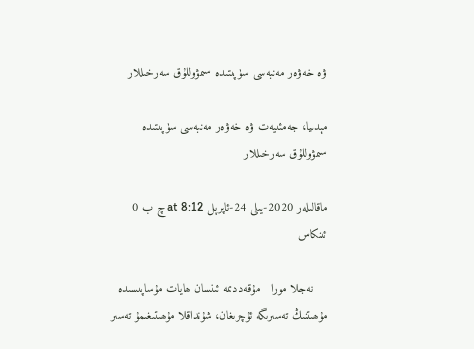ۋە خەۋەر مەنبەسى سۈپىتىدە سىمۋوللۇق سەرخىللار

مېدىيا، جەمئىيەت ۋە خەۋەر مەنبەسى سۈپىتىدە سىمۋوللۇق سەرخىللار

ماقالىلەر 2020-يىلى 24-ئاپرېل at 8:12 چ ب 0 ئىنكاس

    نەجلا مورا   مۇقەددىمە ئىنسان ھايات مۇساپىسىدە مۇھىتنىڭ تەسىرىگە ئۇچرىغان، شۇنداقلا مۇھىتىغىمۇ تەسىر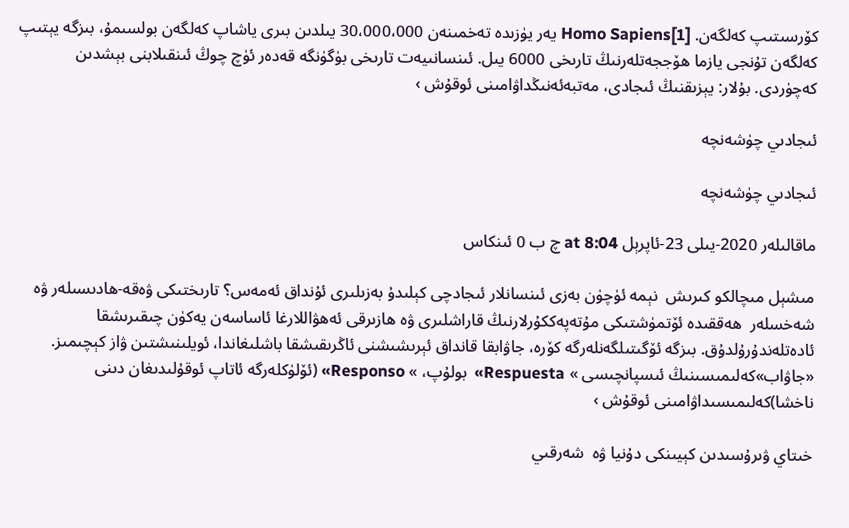كۆرسىتىپ كەلگەن. [1]Homo Sapiens يەر يۈزىدە تەخمىنەن 30،000،000 يىلدىن بىرى ياشاپ كەلگەن بولسىمۇ، بىزگە يېتىپ كەلگەن تۇنجى يازما ھۆججەتلەرنىڭ تارىخى 6000 يىل. ئىنسانىيەت تارىخى بۈگۈنگە قەدەر ئۈچ چوڭ ئىنقىلابنى بېشدىن كەچۈردى. بۇلار: يېزىقنىڭ ئىجادى، مەتبەئەنىڭداۋامىنى ئوقۇش ›

ئىجادىي چۈشەنچە

ئىجادىي چۈشەنچە

ماقالىلەر 2020-يىلى 23-ئاپرېل at 8:04 چ ب 0 ئىنكاس

مىشېل مىچالكو كىرىش  نېمە ئۈچۈن بەزى ئىنسانلار ئىجادچى كېلىدۇ بەزىلىرى ئۇنداق ئەمەس؟ تارىختىكى ۋەقە-ھادىسىلەر ۋە شەخسلەر  ھەققىدە ئۆتمۈشتىكى مۇتەپەككۇرلارنىڭ قاراشلىرى ۋە ھازىرقى ئەھۋاللارغا ئاساسەن يەكۈن چىقىرىشقا ئادەتلەندۇرۇلدۇق. بىزگە ئۆگىتىلگەنلەرگە كۆرە، جاۋابقا قانداق ئېرىشىشنى ئاڭرىقىشقا باشلىغاندا، ئويلىنىشتىن ۋاز كېچىمىز. «جاۋاب»كەلىمىسىنىڭ ئىسپانچىسى » Respuesta»  بولۇپ، » Responso» (ئۆلۈكلەرگە ئاتاپ ئوقۇلىدىغان دىنى ناخشا)كەلىمىسىداۋامىنى ئوقۇش ›

خىتاي ۋىرۇسىدىن كېيىنكى دۇنيا ۋە  شەرقىي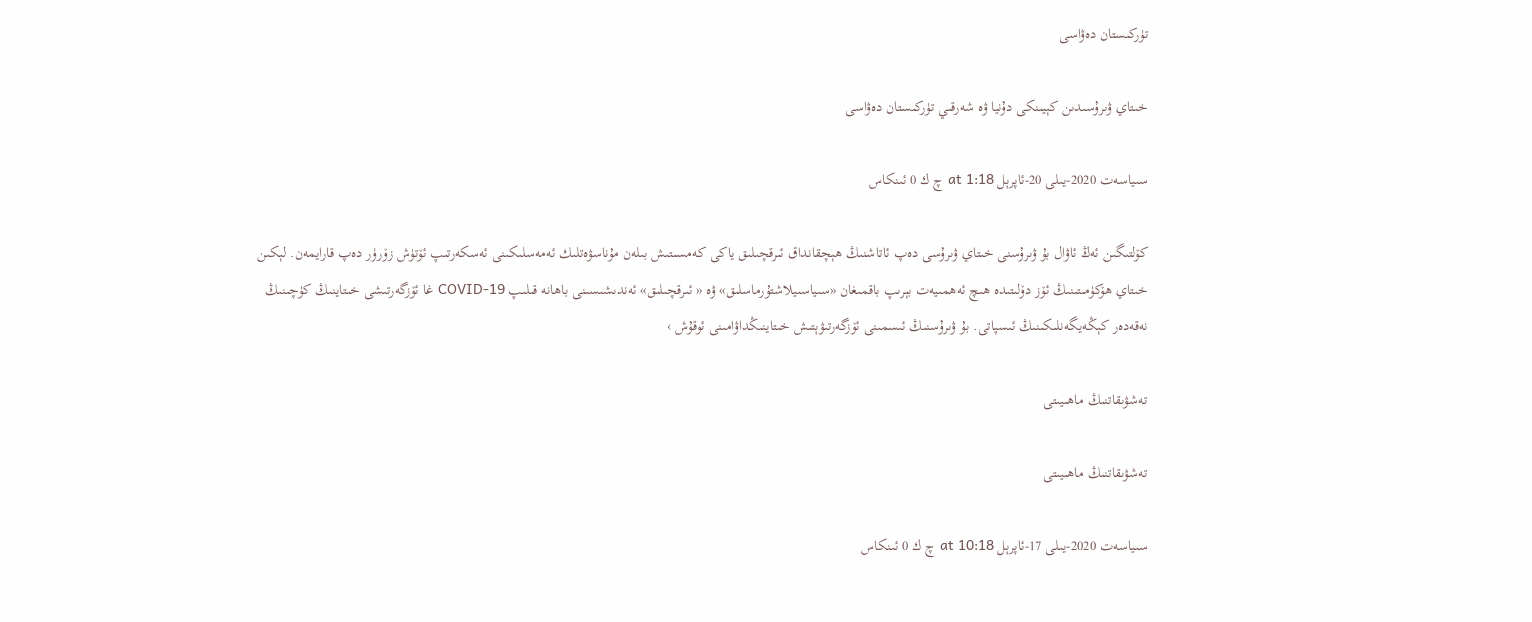تۈركىستان دەۋاسى

خىتاي ۋىرۇسىدىن كېيىنكى دۇنيا ۋە شەرقىي تۈركىستان دەۋاسى

سىياسەت 2020-يىلى 20-ئاپرېل at 1:18 چ ك 0 ئىنكاس

كۆلتىگىن ئەڭ ئاۋال بۇ ۋىرۇسنى خىتاي ۋىرۇسى دەپ ئاتاشنىڭ ھېچقانداق ئىرقچىلىق ياكى كەمسىتىش بىلەن مۇناسۋەتلىك ئەمەسلىكىنى ئەسكەرتىپ ئۆتۈش زۆرۈر دەپ قارايمەن. لېكىن خىتاي ھۆكۈمىتىنىڭ ئۆز دۆلىتىدە ھىچ ئەھمىيەت بېرىپ باقمىغان «سىياسىيلاشتۇرماسلىق» ۋە « ئىرقچىلىق» ئەندىشىسىنى باھانە قىلىپ COVID-19 غا ئۆزگەرتىشى خىتاينىڭ كۈچىنىڭ نەقەدەر كېڭەيگەنلىكىنىڭ ئىسپاتى. بۇ ۋىرۇسنىڭ ئىسمىنى ئۆزگەرتىۋېتىش خىتاينىڭداۋامىنى ئوقۇش ›

تەشۋىقاتنىڭ ماھىيىتى

تەشۋىقاتنىڭ ماھىيىتى

سىياسەت 2020-يىلى 17-ئاپرېل at 10:18 چ ك 0 ئىنكاس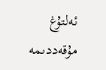ئەلتۇغ   مۇقەددىمە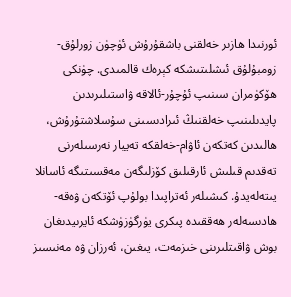ئورنىدا ھازىر خەلقنى باشقۇرۇش ئۈچۈن زورلۇق-زومبۇلۇق ئىشلىتىشكە كېرەك قالمىدى. چۈنكى ھۆكۈمران سىنىپ ئۇچۇر-ئالاقە ۋاستىلىرىدىن پايدىلىنىپ خەلقنىڭ ئىرادىسىنى سۇسلاشتۇرۇش، ھالىدىن كەتكەن ئاۋام-خەلقكە تەييار نەرسىلەرنى تەقدىم قىلىش ئارقىلىق كۆزلىگەن مەقسىتىگە ئاسانلا يىتەلەيدۇ. كىشىلەر ئەتراپىدا بولۇپ ئۆتكەن ۋەقە-ھادىسەلەر ھەققىدە پىكرى يۈرگۈزۈشكە ئايرىيدىغان بوش ۋاقىتلىرىنى خىزمەت، يىغىن، ئەرزان ۋە مەنىسىز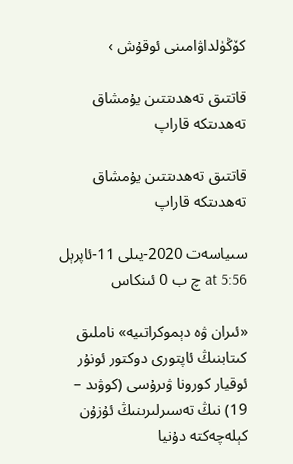كۆڭۈلداۋامىنى ئوقۇش ›

قاتتىق تەھدىتتىن يۇمشاق تەھدىتكە قاراپ

قاتتىق تەھدىتتىن يۇمشاق تەھدىتكە قاراپ

سىياسەت 2020-يىلى 11-ئاپرېل at 5:56 چ ب 0 ئىنكاس

«ئىران ۋە دېموكراتىيە» ناملىق كىتابنىڭ ئاپتورى دوكتور ئونۇر ئوقيار كورونا ۋىرۇسى (كوۋىد – 19) نىڭ تەسىرلىرىنىڭ ئۇزۇن كېلەچەكتە دۇنيا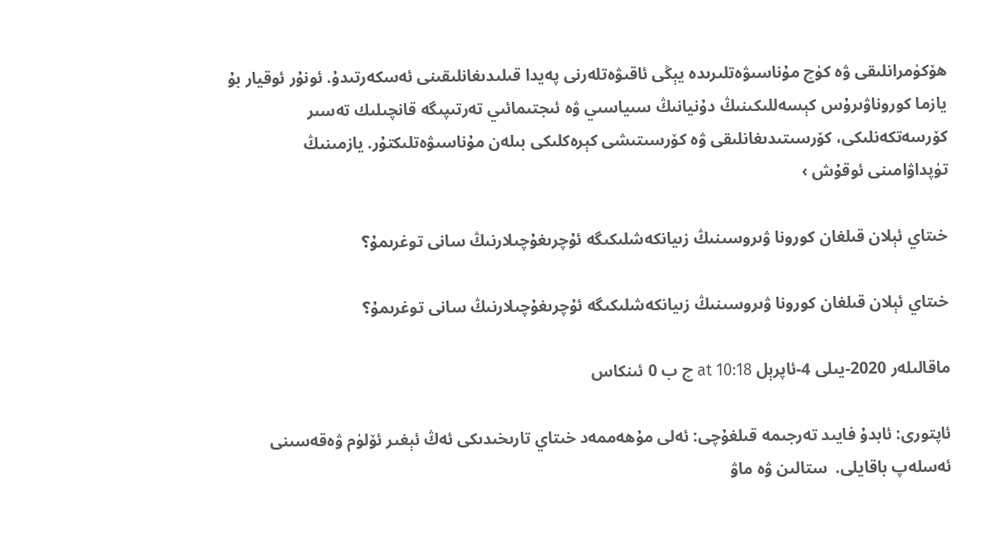ھۆكۈمرانلىقى ۋە كۈچ مۇناسىۋەتلىرىدە يېڭى ئاقىۋەتلەرنى پەيدا قىلىدىغانلىقىنى ئەسكەرتىدۇ. ئونۇر ئوقيار بۇ يازما كوروناۋىرۇس كېسەللىكىنىڭ دۇنيانىڭ سىياسىي ۋە ئىجتىمائىي تەرتىپىگە قانچىلىك تەسىر كۆرسەتكەنلىكى، كۆرسىتىدىغانلىقى ۋە كۆرسىتىشى كېرەكلىكى بىلەن مۇناسىۋەتلىكتۇر. يازمىنىڭ تۈپداۋامىنى ئوقۇش ›

خىتاي ئېلان قىلغان كورونا ۋىروسىنىڭ زىيانكەشلىكىگە ئۇچرىغۇچىلارنىڭ سانى توغرىمۇ؟

خىتاي ئېلان قىلغان كورونا ۋىروسىنىڭ زىيانكەشلىكىگە ئۇچرىغۇچىلارنىڭ سانى توغرىمۇ؟

ماقالىلەر 2020-يىلى 4-ئاپرېل at 10:18 چ ب 0 ئىنكاس

ئاپتورى: ئابدۇ فايىد تەرجىمە قىلغۇچى: ئەلى مۇھەممەد خىتاي تارىخىدىكى ئەڭ ئېغىر ئۆلۈم ۋەقەسىنى ئەسلەپ باقايلى.  ستالىن ۋە ماۋ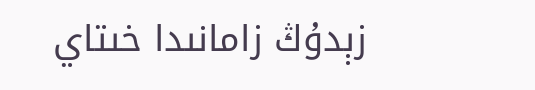زېدۇڭ زامانىدا خىتاي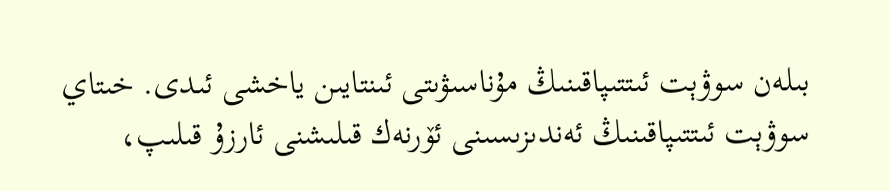بىلەن سوۋېت ئىتتىپاقىنىڭ مۇناسىۋىتى ئىنتايىن ياخشى ئىدى. خىتاي سوۋېت ئىتتىپاقىنىڭ ئەندىزىسىنى ئۆرنەك قىلىشنى ئارزۇ قىلىپ،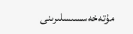مۇتەخەسسىسلىرىنى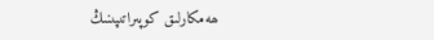ھەمكارلىق كوپىراتىپىنىڭ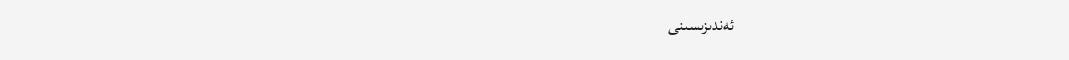ئەندىزىسىنى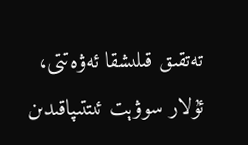تەتقىق قىلىشقا ئەۋەتتى، ئۇلار سوۋېت ئىتتىپاقىدىن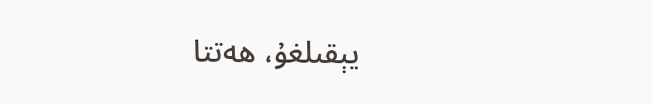يېقىلغۇ، ھەتتا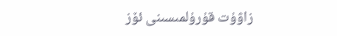زاۋۇت قۇرۇلمىسىنى ئۆز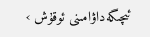ئىچىگەداۋامىنى ئوقۇش ›